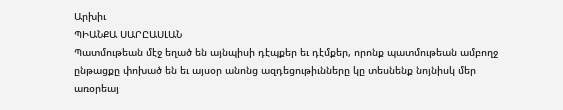Արխիւ
ՊԻԱՆՔԱ ՍԱՐԸԱՍԼԱՆ
Պատմութեան մէջ եղած են այնպիսի դէպքեր եւ դէմքեր, որոնք պատմութեան ամբողջ ընթացքը փոխած են եւ այսօր անոնց ազդեցութիւնները կը տեսնենք նոյնիսկ մեր առօրեայ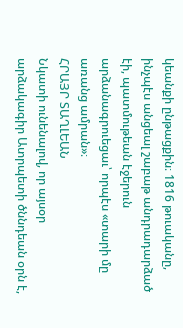կեանքի ընթացքին։ 1816 թուականը, ինչպէս անցեալ շաբաթ անդրադարձած էի, պատմութեան էջերուն արձանագրուեցաւ՝ որպէս «տարի մը առանց ամրան»։
ՀՐԱՅՐ ՏԱՂԼԵԱՆ
Նկատի ունենալով, որ այսօր արձակագիր Ատրպետի ծննդեան օրն է,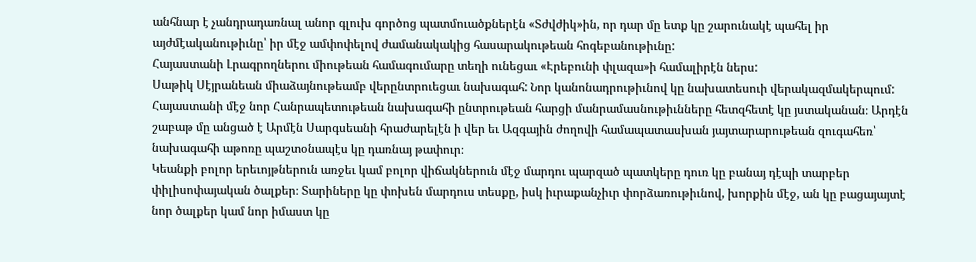անհնար է չանդրադառնալ անոր գլուխ գործոց պատմուածքներէն «Տժվժիկ»ին, որ դար մը ետք կը շարունակէ պահել իր այժմէականութիւնը՝ իր մէջ ամփոփելով ժամանակակից հասարակութեան հոգեբանութիւնը:
Հայաստանի Լրագրողներու միութեան համագումարը տեղի ունեցաւ «Էրեբունի փլազա»ի համալիրէն ներս:
Սաթիկ Սէյրանեան միաձայնութեամբ վերընտրուեցաւ նախագահ: Նոր կանոնադրութիւնով կը նախատեսուի վերակազմակերպում:
Հայաստանի մէջ նոր Հանրապետութեան նախագահի ընտրութեան հարցի մանրամասնութիւնները հետզհետէ կը յստականան։ Արդէն շաբաթ մը անցած է Արմէն Սարգսեանի հրաժարելէն ի վեր եւ Ազգային ժողովի համապատասխան յայտարարութեան զուգահեռ՝ նախագահի աթոռը պաշտօնապէս կը դառնայ թափուր։
Կեանքի բոլոր երեւոյթներուն առջեւ կամ բոլոր վիճակներուն մէջ մարդու պարզած պատկերը դուռ կը բանայ դէպի տարբեր փիլիսոփայական ծալքեր։ Տարիները կը փոխեն մարդուս տեսքը, իսկ իւրաքանչիւր փորձառութիւնով, խորքին մէջ, ան կը բացայայտէ նոր ծալքեր կամ նոր իմաստ կը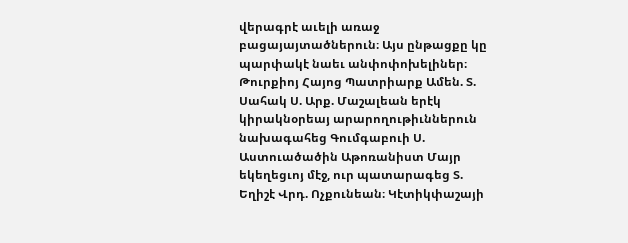վերագրէ աւելի առաջ բացայայտածներուն։ Այս ընթացքը կը պարփակէ նաեւ անփոփոխելիներ։
Թուրքիոյ Հայոց Պատրիարք Ամեն. Տ. Սահակ Ս. Արք. Մաշալեան երէկ կիրակնօրեայ արարողութիւններուն նախագահեց Գումգաբուի Ս. Աստուածածին Աթոռանիստ Մայր եկեղեցւոյ մէջ, ուր պատարագեց Տ. Եղիշէ Վրդ. Ոչքունեան։ Կէտիկփաշայի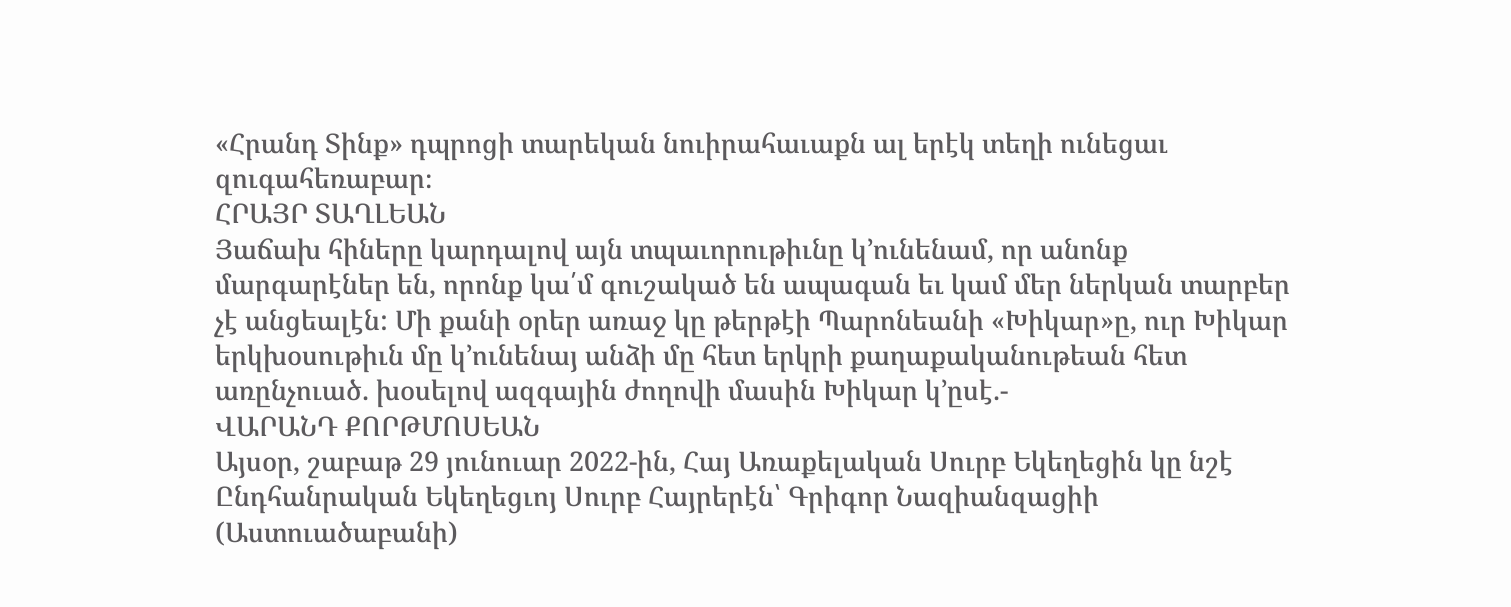«Հրանդ Տինք» դպրոցի տարեկան նուիրահաւաքն ալ երէկ տեղի ունեցաւ զուգահեռաբար։
ՀՐԱՅՐ ՏԱՂԼԵԱՆ
Յաճախ հիները կարդալով այն տպաւորութիւնը կ՚ունենամ, որ անոնք մարգարէներ են, որոնք կա՛մ գուշակած են ապագան եւ կամ մեր ներկան տարբեր չէ անցեալէն: Մի քանի օրեր առաջ կը թերթէի Պարոնեանի «Խիկար»ը, ուր Խիկար երկխօսութիւն մը կ՚ունենայ անձի մը հետ երկրի քաղաքականութեան հետ առընչուած. խօսելով ազգային ժողովի մասին Խիկար կ՚ըսէ.-
ՎԱՐԱՆԴ ՔՈՐԹՄՈՍԵԱՆ
Այսօր, շաբաթ 29 յունուար 2022-ին, Հայ Առաքելական Սուրբ Եկեղեցին կը նշէ Ընդհանրական Եկեղեցւոյ Սուրբ Հայրերէն՝ Գրիգոր Նազիանզացիի (Աստուածաբանի)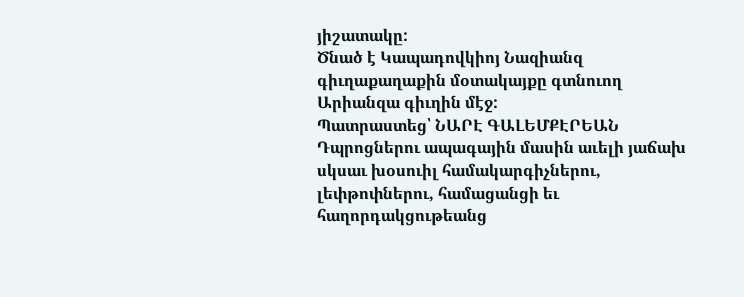յիշատակը:
Ծնած է Կապադովկիոյ Նազիանզ գիւղաքաղաքին մօտակայքը գտնուող Արիանզա գիւղին մէջ:
Պատրաստեց՝ ՆԱՐԷ ԳԱԼԵՄՔԷՐԵԱՆ
Դպրոցներու ապագային մասին աւելի յաճախ սկսաւ խօսուիլ համակարգիչներու, լեփթոփներու, համացանցի եւ հաղորդակցութեանց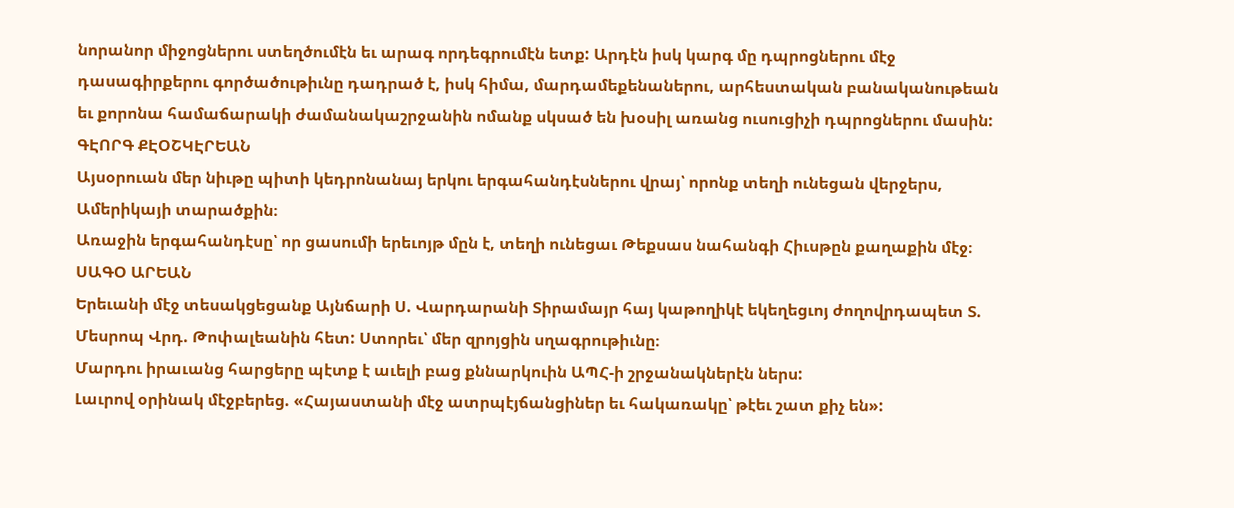նորանոր միջոցներու ստեղծումէն եւ արագ որդեգրումէն ետք: Արդէն իսկ կարգ մը դպրոցներու մէջ դասագիրքերու գործածութիւնը դադրած է, իսկ հիմա, մարդամեքենաներու, արհեստական բանականութեան եւ քորոնա համաճարակի ժամանակաշրջանին ոմանք սկսած են խօսիլ առանց ուսուցիչի դպրոցներու մասին:
ԳԷՈՐԳ ՔԷՕՇԿԷՐԵԱՆ
Այսօրուան մեր նիւթը պիտի կեդրոնանայ երկու երգահանդէսներու վրայ՝ որոնք տեղի ունեցան վերջերս, Ամերիկայի տարածքին։
Առաջին երգահանդէսը՝ որ ցասումի երեւոյթ մըն է, տեղի ունեցաւ Թեքսաս նահանգի Հիւսթըն քաղաքին մէջ։
ՍԱԳՕ ԱՐԵԱՆ
Երեւանի մէջ տեսակցեցանք Այնճարի Ս. Վարդարանի Տիրամայր հայ կաթողիկէ եկեղեցւոյ ժողովրդապետ Տ. Մեսրոպ Վրդ. Թոփալեանին հետ: Ստորեւ՝ մեր զրոյցին սղագրութիւնը։
Մարդու իրաւանց հարցերը պէտք է աւելի բաց քննարկուին ԱՊՀ-ի շրջանակներէն ներս:
Լաւրով օրինակ մէջբերեց. «Հայաստանի մէջ ատրպէյճանցիներ եւ հակառակը՝ թէեւ շատ քիչ են»: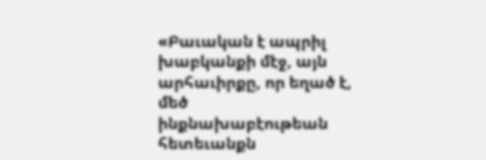«Բաւական է ապրիլ խաբկանքի մէջ, այն արհաւիրքը, որ եղած է, մեծ ինքնախաբէութեան հետեւանքն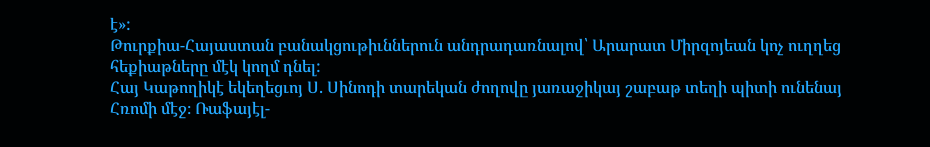է»:
Թուրքիա-Հայաստան բանակցութիւններուն անդրադառնալով՝ Արարատ Միրզոյեան կոչ ուղղեց հեքիաթները մէկ կողմ դնել:
Հայ Կաթողիկէ եկեղեցւոյ Ս. Սինոդի տարեկան ժողովը յառաջիկայ շաբաթ տեղի պիտի ունենայ Հռոմի մէջ։ Ռաֆայէլ-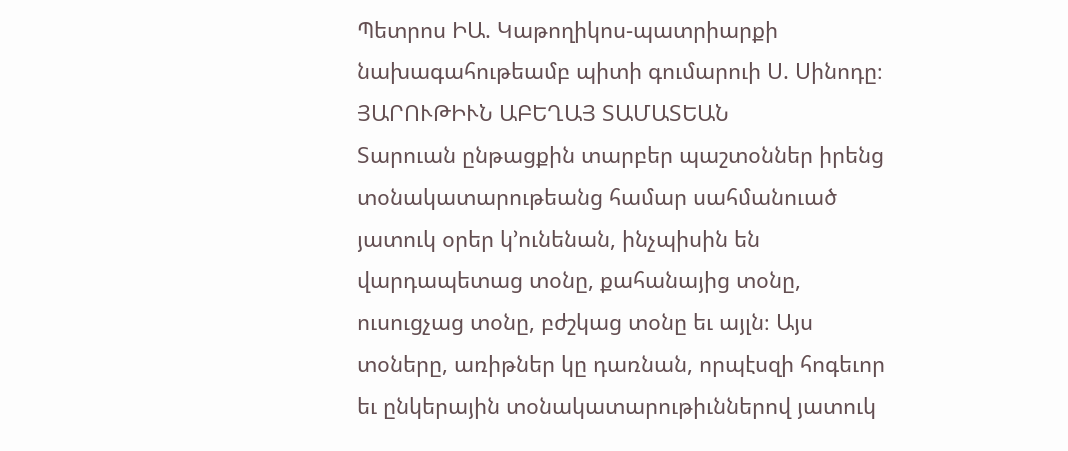Պետրոս ԻԱ. Կաթողիկոս-պատրիարքի նախագահութեամբ պիտի գումարուի Ս. Սինոդը։
ՅԱՐՈՒԹԻՒՆ ԱԲԵՂԱՅ ՏԱՄԱՏԵԱՆ
Տարուան ընթացքին տարբեր պաշտօններ իրենց տօնակատարութեանց համար սահմանուած յատուկ օրեր կ՚ունենան, ինչպիսին են վարդապետաց տօնը, քահանայից տօնը, ուսուցչաց տօնը, բժշկաց տօնը եւ այլն։ Այս տօները, առիթներ կը դառնան, որպէսզի հոգեւոր եւ ընկերային տօնակատարութիւններով յատուկ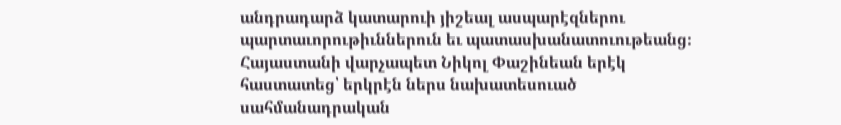անդրադարձ կատարուի յիշեալ ասպարէզներու պարտաւորութիւններուն եւ պատասխանատուութեանց։
Հայաստանի վարչապետ Նիկոլ Փաշինեան երէկ հաստատեց՝ երկրէն ներս նախատեսուած սահմանադրական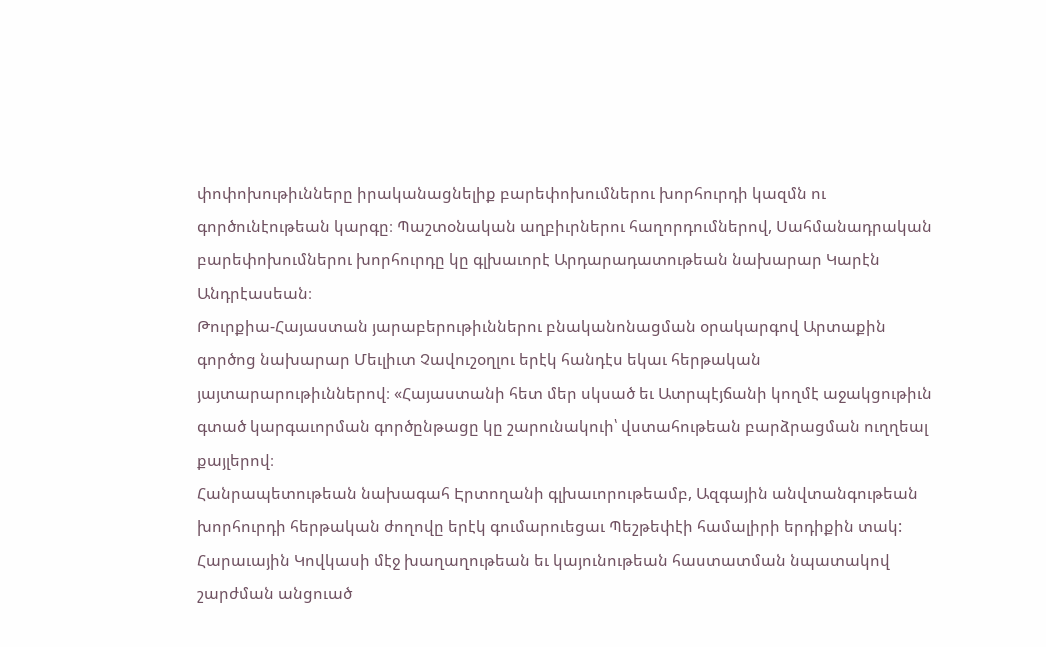փոփոխութիւնները իրականացնելիք բարեփոխումներու խորհուրդի կազմն ու գործունէութեան կարգը։ Պաշտօնական աղբիւրներու հաղորդումներով, Սահմանադրական բարեփոխումներու խորհուրդը կը գլխաւորէ Արդարադատութեան նախարար Կարէն Անդրէասեան։
Թուրքիա-Հայաստան յարաբերութիւններու բնականոնացման օրակարգով Արտաքին գործոց նախարար Մեւլիւտ Չավուշօղլու երէկ հանդէս եկաւ հերթական յայտարարութիւններով։ «Հայաստանի հետ մեր սկսած եւ Ատրպէյճանի կողմէ աջակցութիւն գտած կարգաւորման գործընթացը կը շարունակուի՝ վստահութեան բարձրացման ուղղեալ քայլերով։
Հանրապետութեան նախագահ Էրտողանի գլխաւորութեամբ, Ազգային անվտանգութեան խորհուրդի հերթական ժողովը երէկ գումարուեցաւ Պեշթեփէի համալիրի երդիքին տակ:
Հարաւային Կովկասի մէջ խաղաղութեան եւ կայունութեան հաստատման նպատակով շարժման անցուած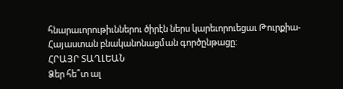հնարաւորութիւններու ծիրէն ներս կարեւորուեցաւ Թուրքիա-Հայաստան բնականոնացման գործընթացը:
ՀՐԱՅՐ ՏԱՂԼԵԱՆ
Ձեր հե՞տ ալ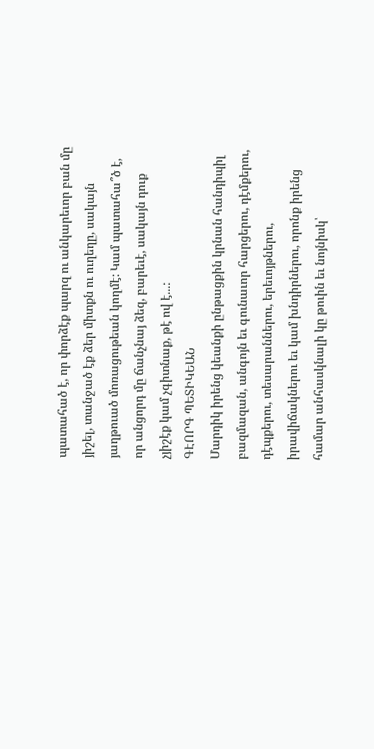պատահած է, որ փորձէք պարզ ու անկարեւոր բան մը յիշել, տանջած էք ձեր միտքն ու ուղեղը, սակայն յաղթուած մոռացութեան կողմէ: Կամ պատահա՞ծ է, որ անցորդ մը ճանչնայ ձեզ, բարեւէ, սակայն դուք չյիշէք կամ չգիտնաք, թէ ով է...:
ԳԷՈՐԳ ՊԵՏԻԿԵԱՆ
Մարդիկ իրենց կեանքի ընթացքին կրնան հանդիպիլ բազմազան, անգոյն եւ գունաւոր հարցերու, դէմքերու, դէպքերու, տեսարաններու, երեւոյթներու, իրավիճակներու եւ կամ խնդիրներու, որոնք իրենց համար անհասկնալի կը թուին եւ նոյնիսկ՝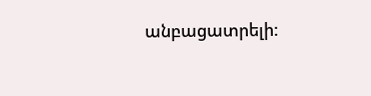անբացատրելի: